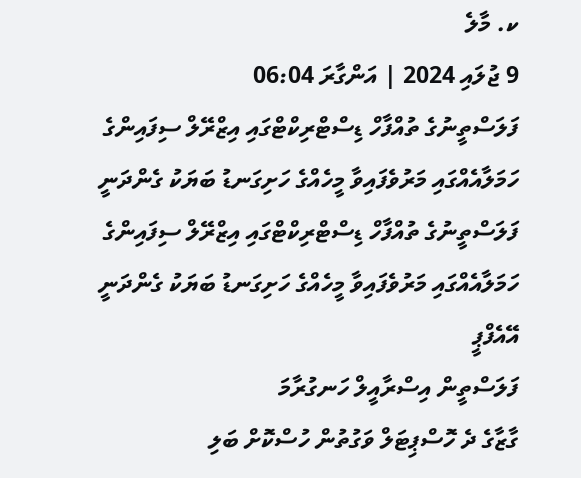ކ. މާލެ
9 ޖުލައި 2024 | އަންގާރަ 06:04
ފަލަސްތީނުގެ ތުއްފާހް ޑިސްޓްރިކްޓްގައި އިޒްރޭލް ސިފައިންގެ ހަމަލާއެއްގައި މަރުވެފައިވާ މީހެއްގެ ހަށިގަނޑު ބަޔަކު ގެންދަނީ
ފަލަސްތީނުގެ ތުއްފާހް ޑިސްޓްރިކްޓްގައި އިޒްރޭލް ސިފައިންގެ ހަމަލާއެއްގައި މަރުވެފައިވާ މީހެއްގެ ހަށިގަނޑު ބަޔަކު ގެންދަނީ
އޭއެފްޕީ
ފަލަސްތީން އިސްރާއީލް ހަނގުރާމަ
ގާޒާގެ ދެ ހޮސްޕިޓަލް ވަގުތުން ހުސްކޮށް ބަލި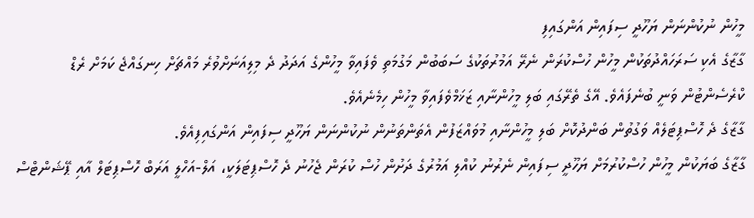މީހުން ނުކުންނަން ޔަހޫދީ ސިފައިން އަންގައިފި
ގާޒާގެ އެކި ސަރަހައްދުތަކުން މީހުން ހުސްކުރަން ނެރޭ އަމުރުތަކުގެ ސަބަބުން މަގުމަތި ވެފައިވާ މީހުންގެ އަދަދު ދެ މިލިއަނަށްވުރެ މައްޗަށް ހިނގައްޖެ ކަމަށް ރެޑް ކްރެސެންޓުން ވަނީ ބުނެފައެވެ. އޭގެ ތެރޭގައި ބަލި މީހުންނާއި ޒަޚަމްވެފައިވާ މީހުން ހިމެނެއެވެ.
ގާޒާގެ ދެ ހޮސްޕިޓަލެއް ވަގުތުން ބަންދުކޮށް ބަލި މީހުންނާއި މުވައްޒަފުން އެތަންތަނުން ނުކުންނަން ޔަހޫދީ ސިފައިން އަންގައިފިއެވެ.
ގާޒާގެ ބަޔަކުން މީހުން ހުސްކުރުމަށް ޔަހޫދީ ސިފައިން ނެރުނު ކުއްލި އަމުރުގެ ދަށުން ހުސް ކުރަން ޖެހުނު ދެ ހޮސްޕިޓަލަކީ، އަލް-އަހްލީ އަރަބް ހޮސްޕިޓަލް އާއި ޕޭޝަންޓްސް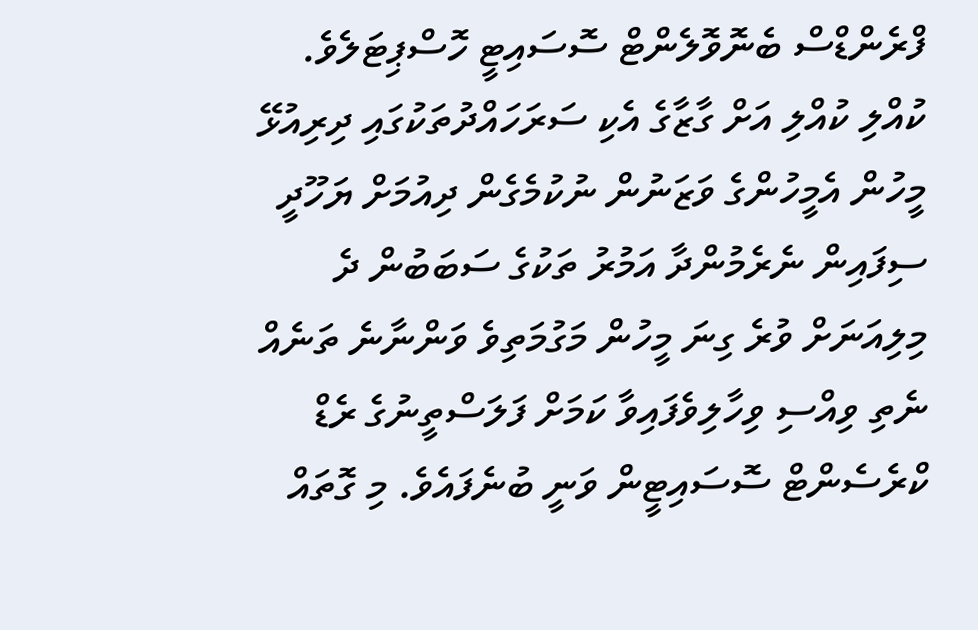ފްރެންޑްސް ބެނޮވޮލެންޓް ސޮސައިޓީ ހޮސްޕިޓަލެވެ.
ކުއްލި ކުއްލި އަށް ގާޒާގެ އެކި ސަރަހައްދުތަކުގައި ދިރިއުޅޭ މީހުން އެމީހުންގެ ވަޒަނުން ނުކުމެގެން ދިއުމަށް ޔަހޫދީ ސިފައިން ނެރެމުންދާ އަމުރު ތަކުގެ ސަބަބުން ދެ މިލިއަނަށް ވުރެ ގިނަ މީހުން މަގުމަތިވެ ވަންނާނެ ތަނެއް ނެތި ވިއްސި ވިހާލިވެފައިވާ ކަމަށް ފަލަސްތީނުގެ ރެޑް ކްރެސެންޓް ސޮސައިޓީން ވަނީ ބުނެފައެވެ. މި ގޮތައް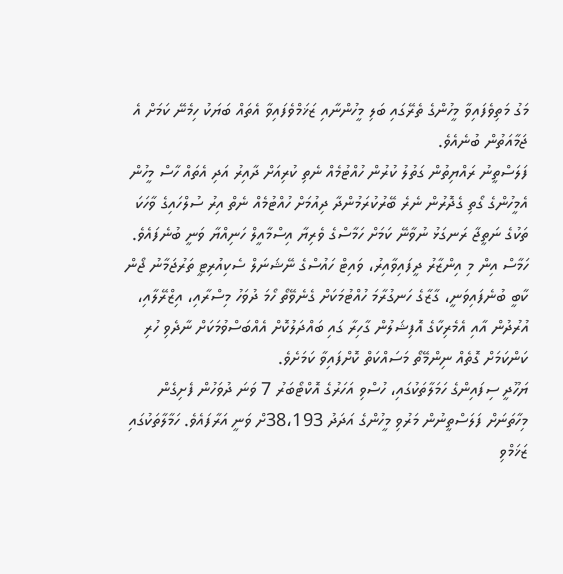މަގު މަތިވެފައިވާ މީހުންގެ ތެރޭގައި ބަލި މީހުންނާއި ޒަޚަމްވެފައިވާ އެތައް ބަޔަކު ހިމެނޭ ކަމަށް އެ ޖަމާއަތުން ބުނެއެވެ.
ފަލަސްތީނު ރައްޔިތުން ގަތުލު ކުރުން ހުއްޓުމެއް ނެތި ކުރިއަށް ދާއިރު އަދި އެތައް ހާސް މީހުން އެމީހުންގެ ގޯތި ގެދޮރުން ނެރެ ބޭރުކުރަމުންދާ ދިއުމަށް ހުއްޓުމެއް ނެތް އިރު ސުލްހައިގެ ވާހަކަ ތަކުގެ ނަތީޖާ ރަނގަޅު ނުވާނޭ ކަމަށް ހަމާސްގެ ވެރިޔާ އިސްމާއީލް ހަނިއްޔާ ވަނީ ބުނެފައެވެ.
ހަމާސް އިން މި އިންޒާރު ދީފައިވާއިރު، ވައިޓް ހައުސްގެ ނޭޝަނަލް ސެކިއުރިޓީ ތަރުޖަމާނު ޖޯން ކާބީ ބުނެފައިވަނީ، ގާޒާގެ ހަނގުރާމަ ހުއްޓުމަކަށް ގެނެވޭތޯ ހޯމަ ދުވަހު މިސްރާއި، އިޒްރޭލާއި، އުރުދުން އާއި އެމެރިކާގެ އޮފިޝަލުން ގާހިރާ ގައި ބައްދަލުކޮށް އެއްބަސްވުމަކަށް ނާދެވި ހުރި ކަންކަމަށް ގޮތެއް ނިންމޭތޯ މަސައްކަތް ކޮށްފައިވާ ކަމަށެވެ.
ޔަހޫދީ ސިފައިންގެ ހަމަލާތަކުގައި، ހުސްވި އަހަރުގެ އޮކްޓޯބަރު 7 ވަނަ ދުވަހުން ފެށިގެން މިހާތަނަށް ފަލަސްތީނުން މަރުވި މީހުންގެ އަދަދު 38،193ށް ވަނީ އަރާފައެވެ. ހަމާލާތަކުގައި ޒަޚަމްވި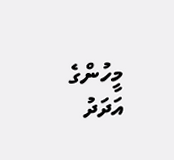މީހުންގެ އަދަދު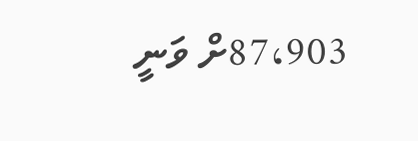87،903ށް ވަނީ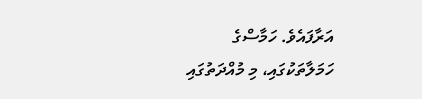އަރާފައެވެ. ހަމާސްގެ ހަމަލާތަކުގައި، މި މުއްދަތުގައި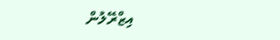އިޒްރޭލުން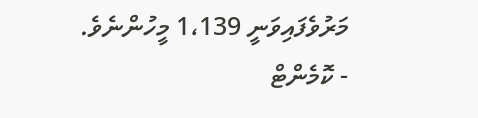މަރުވެފައިވަނީ 1،139 މީހުންނެވެ.
- ކޮމެންޓް